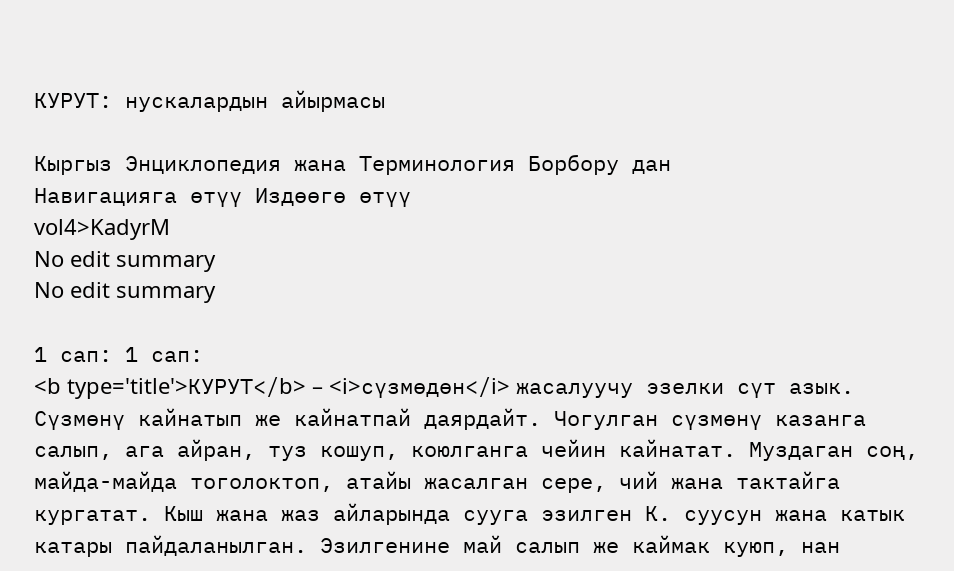КУРУТ: нускалардын айырмасы

Кыргыз Энциклопедия жана Терминология Борбору дан
Навигацияга өтүү Издөөгө өтүү
vol4>KadyrM
No edit summary
No edit summary

1 сап: 1 сап:
<b type='title'>КУРУТ</b> – <i>сүзмөдөн</i> жасалуучу эзелки сүт азык. Сүзмөнү кайнатып же кайнатпай даярдайт. Чогулган сүзмөнү казанга салып, ага айран, туз кошуп, коюлганга чейин кайнатат. Муздаган соң, майда-майда тоголоктоп, атайы жасалган сере, чий жана тактайга кургатат. Кыш жана жаз айларында сууга эзилген К. суусун жана катык катары пайдаланылган. Эзилгенине май салып же каймак куюп, нан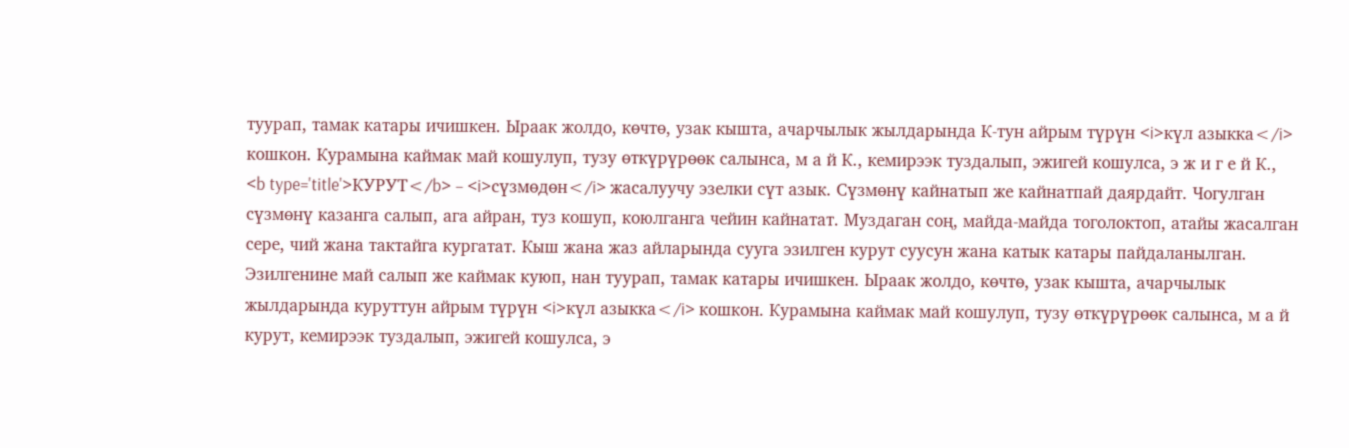туурап, тамак катары ичишкен. Ыраак жолдо, көчтө, узак кышта, ачарчылык жылдарында К-тун айрым түрүн <i>күл азыкка</i> кошкон. Курамына каймак май кошулуп, тузу өткүрүрөөк салынса, м а й К., кемирээк туздалып, эжигей кошулса, э ж и г е й К.,
<b type='title'>КУРУТ</b> – <i>сүзмөдөн</i> жасалуучу эзелки сүт азык. Сүзмөнү кайнатып же кайнатпай даярдайт. Чогулган сүзмөнү казанга салып, ага айран, туз кошуп, коюлганга чейин кайнатат. Муздаган соң, майда-майда тоголоктоп, атайы жасалган сере, чий жана тактайга кургатат. Кыш жана жаз айларында сууга эзилген курут суусун жана катык катары пайдаланылган. Эзилгенине май салып же каймак куюп, нан туурап, тамак катары ичишкен. Ыраак жолдо, көчтө, узак кышта, ачарчылык жылдарында куруттун айрым түрүн <i>күл азыкка</i> кошкон. Курамына каймак май кошулуп, тузу өткүрүрөөк салынса, м а й курут, кемирээк туздалып, эжигей кошулса, э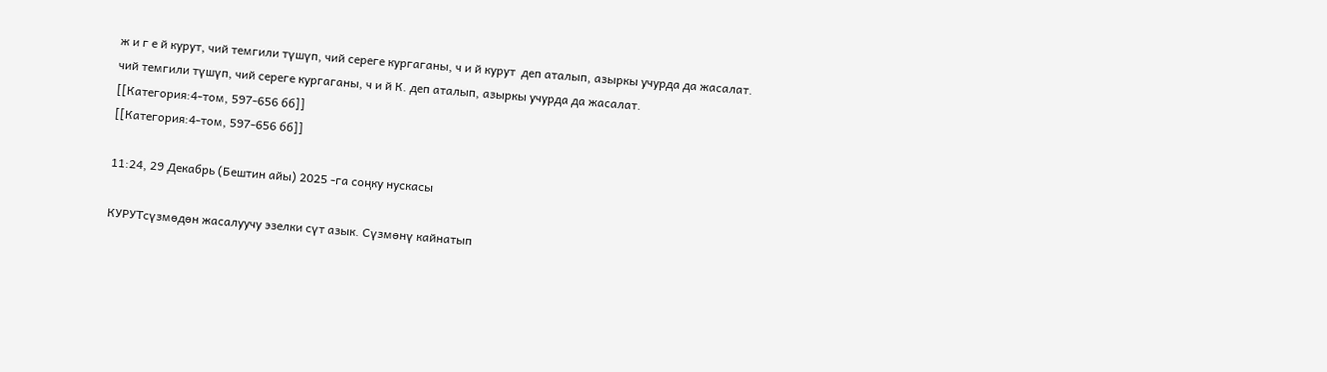ж и г е й курут, чий темгили түшүп, чий сереге кургаганы, ч и й курут  деп аталып, азыркы учурда да жасалат.
чий темгили түшүп, чий сереге кургаганы, ч и й К. деп аталып, азыркы учурда да жасалат.
[[Категория:4-том, 597-656 бб]]
[[Категория:4-том, 597-656 бб]]

11:24, 29 Декабрь (Бештин айы) 2025 -га соңку нускасы

КУРУТсүзмөдөн жасалуучу эзелки сүт азык. Сүзмөнү кайнатып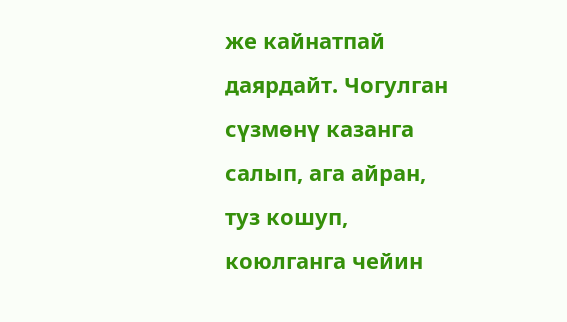же кайнатпай даярдайт. Чогулган сүзмөнү казанга салып, ага айран, туз кошуп, коюлганга чейин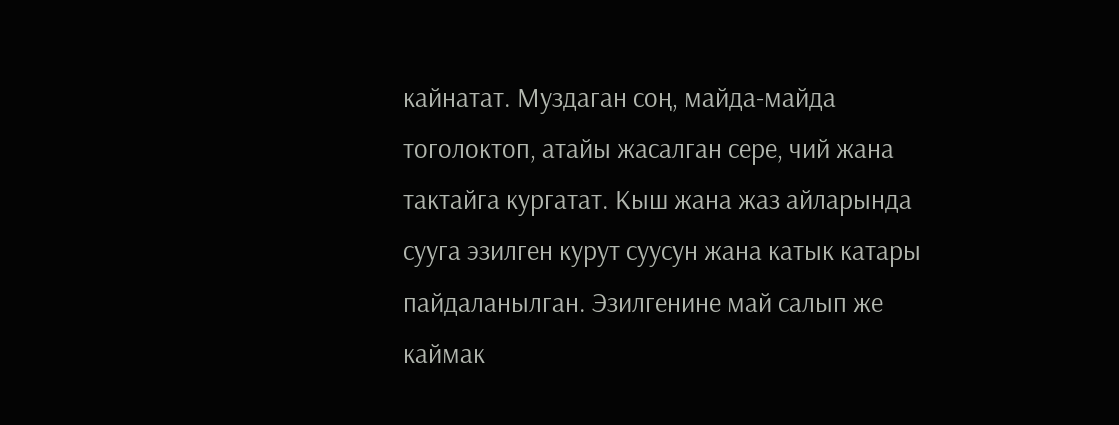кайнатат. Муздаган соң, майда-майда тоголоктоп, атайы жасалган сере, чий жана тактайга кургатат. Кыш жана жаз айларында сууга эзилген курут суусун жана катык катары пайдаланылган. Эзилгенине май салып же каймак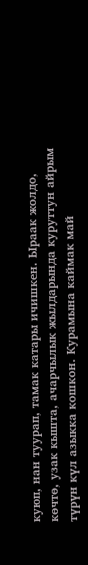куюп, нан туурап, тамак катары ичишкен. Ыраак жолдо, көчтө, узак кышта, ачарчылык жылдарында куруттун айрым түрүн күл азыкка кошкон. Курамына каймак май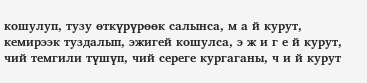кошулуп, тузу өткүрүрөөк салынса, м а й курут, кемирээк туздалып, эжигей кошулса, э ж и г е й курут, чий темгили түшүп, чий сереге кургаганы, ч и й курут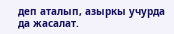деп аталып, азыркы учурда да жасалат.